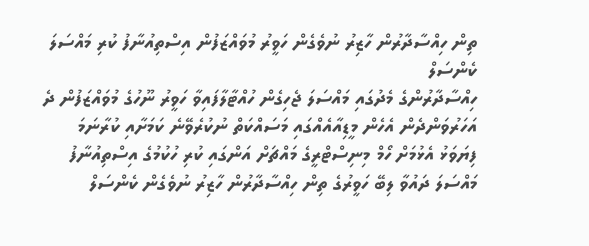ތިން ހިއްސާދާރުން ހާޒިރު ނުވެގެން ހަވީރު މުވައްޒަފުން އިސްތިއުނާފު ކުރި މައްސަލަ ކެންސަލް
ހިއްސާދާރުންގެ މެދުގައި މައްސަލަ ޖެހިގެން ހުއްޓާލާފައިވާ ހަވީރު ނޫހުގެ މުވައްޒަފުން ދެ އަހަރުވަންދެން އެހެން މީޑިއާއެއްގައި މަސައްކަތް ނުކުރެވޭނެ ކަމަށާއި ކުރާނަމަ ފިޔަވަޅު އެޅުމަށް ހޯމް މިނިސްޓްރީގެ މައްޗަށް އަންގައި ކުރި ހުކުމުގެ އިސްތިއުނާފު މައްސަލަ ދައުވާ ލިބޭ ހަވީރުގެ ތިން ހިއްސާދާރުން ހާޒިރު ނުވެގެން ކެންސަލް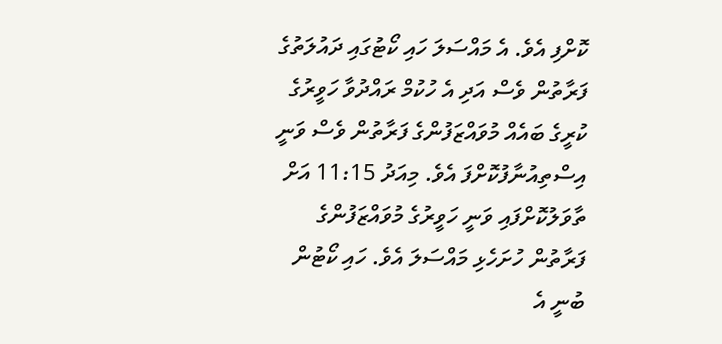ކޮށްފި އެވެ. އެ މައްސަލަ ހައި ކޯޓުގައި ދައުލަތުގެ ފަރާތުން ވެސް އަދި އެ ހުކުމް ރައްދުވާ ހަވީރުގެ ކުރީގެ ބައެއް މުވައްޒަފުންގެ ފަރާތުން ވެސް ވަނީ އިސްތިއުނާފުކޮށްފަ އެވެ. މިއަދު 11:15 އަށް ތާވަލުކޮށްފައި ވަނީ ހަވީރުގެ މުވައްޒަފުންގެ ފަރާތުން ހުށަހެޅި މައްސަލަ އެވެ. ހައި ކޯޓުން ބުނީ އެ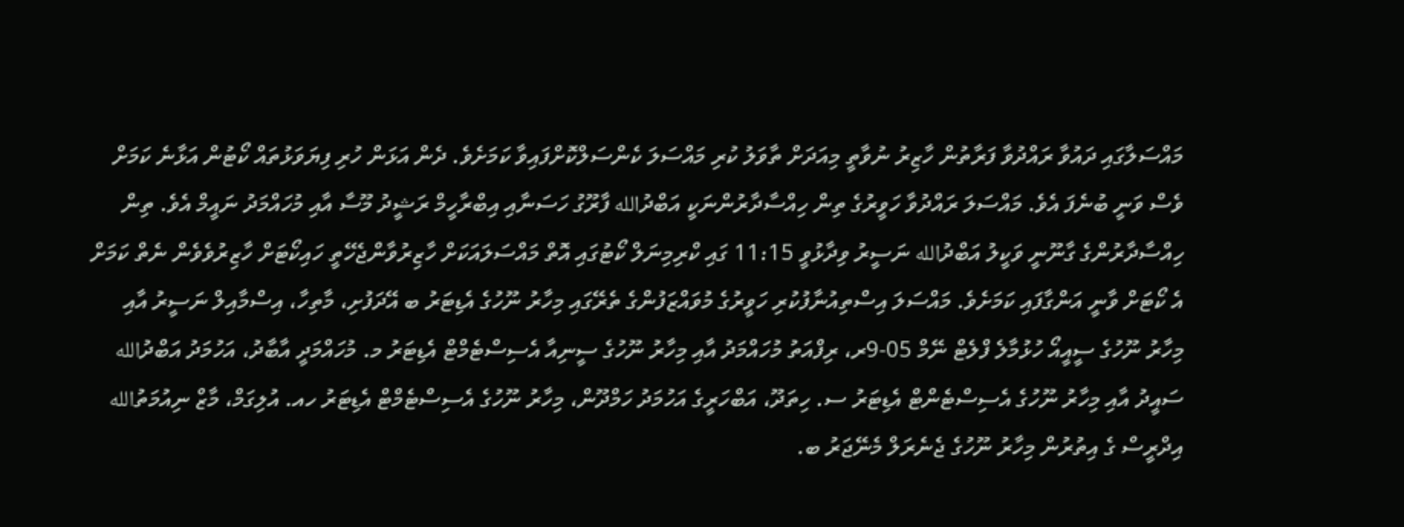މައްސަލާގައި ދައުވާ ރައްދުވާ ފަރާތުން ހާޒިރު ނުވާތީ މިއަދަށް ތާވަލު ކުރި މައްސަލަ ކެންސަލްކޮށްފައިވާ ކަމަށެވެ. ދެން އަޅަން ހުރި ފިޔަވަޅުތައް ކޯޓުން އަޅާނެ ކަމަށް ވެސް ވަނީ ބުނެފަ އެވެ. މައްސަލަ ރައްދުވާ ހަވީރުގެ ތިން ހިއްސާދާރުންނަކީ އަބްދުالله ފާރޫގު ހަސަނާއި އިބްރާހީމް ރަޝީދު މޫސާ އާއި މުހައްމަދު ނައީމް އެވެ. ތިން ހިއްސާދާރުންގެ ގާނޫނީ ވަކީލު އަބްދުالله ނަސީރު ވިދާޅުވީ 11:15 ގައި ކްރިމިނަލް ކޯޓުގައި އޮތް މައްސަލައަކަށް ހާޒިރުވާންޖެހޭތީ ހައިކޯޓަށް ހާޒިރުވެވެން ނެތް ކަމަށް އެ ކޯޓަށް ވާނީ އަންގާފައި ކަމަށެވެ. މައްސަލަ އިސްތިއުނާފުކުރި ހަވީރުގެ މުވައްޒަފުންގެ ތެރޭގައި މިހާރު ނޫހުގެ އެޑިޓަރު ބ އޭދަފުށި، މާތިހާ، އިސްމާއިލް ނަސީރު އާއި މިހާރު ނޫހުގެ ސީއީއޯ ހުޅުމާލެ ފްލެޓް ނޭމް 05-9ރ، ރިފްއަތު މުހައްމަދު އާއި މިހާރު ނޫހުގެ ސީނިއާ އެސިސްޓެމްޓް އެޑިޓަރު މ. މުހައްމަދީ އާބާދު، އަހުމަދު އަބްދުالله ސައީދު އާއި މިހާރު ނޫހުގެ އެސިސްޓެންޓް އެޑިޓަރު ސ. ހިތަދޫ، އަބްހަރީގެ އަހުމަދު ހަމްދޫން، މިހާރު ނޫހުގެ އެސިސްޓެމްޓް އެޑިޓަރު ހއ. އުލިގަމް، މާޒް ނިއުމަތުالله އިދްރީސް ގެ އިތުރުން މިހާރު ނޫހުގެ ޖެނެރަލް މެނޭޖަރު ބ.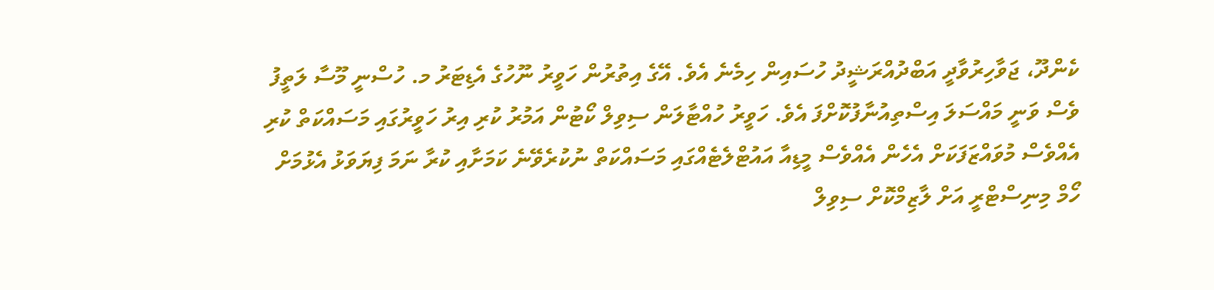ކެންދޫ، ޖަވާހިރުވާދީ އަބްދުއްރަޝީދު ހުސައިން ހިމެނެ އެވެ. އޭގެ އިތުރުން ހަވީރު ނޫހުގެ އެޑިޓަރު މ. ހުސްނީ މޫސާ ލަތީފު ވެސް ވަނީ މައްސަލަ އިސްތިއުނާފުކޮށްފަ އެވެ. ހަވީރު ހުއްޓާލަން ސިވިލް ކޯޓުން އަމުރު ކުރި އިރު ހަވީރުގައި މަސައްކަތް ކުރި އެއްވެސް މުވައްޒަފަކަށް އެހެން އެއްވެސް މީޑިއާ އައުޓްލެޓެއްގައި މަސައްކަތް ނުކުރެވޭނެ ކަމަށާއި ކުރާ ނަމަ ފިޔަވަޅު އެޅުމަށް ހޯމް މިނިސްޓްރީ އަށް ލާޒިމްކޮށް ސިވިލް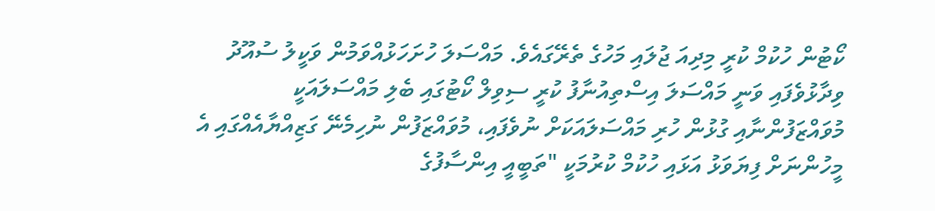ކޯޓުން ހުކުމް ކުރީ މިދިއަ ޖުލައި މަހުގެ ތެރޭގައެވެ. މައްސަލަ ހުށަހަޅުއްވަމުން ވަކީލު ސުއޫދު ވިދާޅުވެފައި ވަނީ މައްސަލަ އިސްތިއުނާފު ކުރީ ސިވިލް ކޯޓުގައި ބެލި މައްސަލައަކީ މުވައްޒަފުންނާއި ގުޅުން ހުރި މައްސަލައަކަށް ނުވެފައި، މުވައްޒަފުން ނުހިމެނޭ ގަޒިއްޔާއެއްގައި އެ މީހުންނަށް ފިޔަވަޅު އަޅައި ހުކުމް ކުރުމަކީ "ތަބީއީ އިންސާފުގެ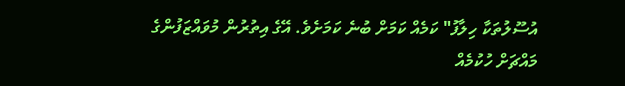އުސޫލުތަކާ ހިލާފު" ކަމެއް ކަމަށް ބުނެ ކަމަށެވެ. އޭގެ އިތުރުން މުވައްޒަފުންގެ މައްޗަށް ހުކުމެއް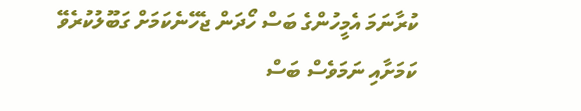ކުރާނަމަ އެމީހުންގެ ބަސް ހޯދަން ޖެހޭނެކަމަށް ގަބޫލުކުރެވޭ ކަމަށާއި ނަމަވެސް ބަސް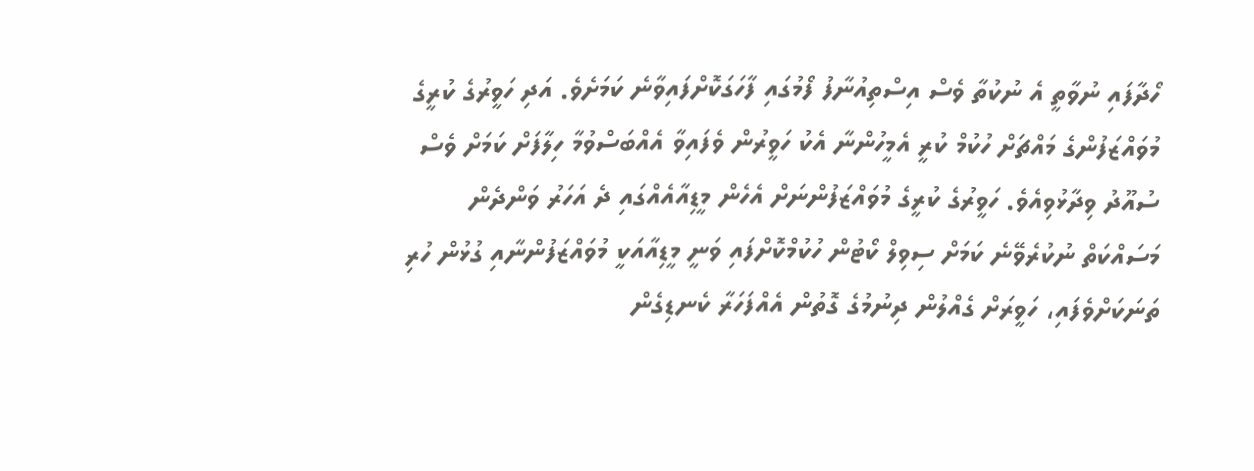ހޯދާފައި ނުވާތީ އެ ނުކުތާ ވެސް އިސްތިއުނާފު ފޯމުގައި ފާހަގަކޮށްފައިވާނެ ކަމަށެވެ. އަދި ހަވީރުގެ ކުރީގެ މުވައްޒަފުންގެ މައްޗަށް ހުކުމް ކުރީ އެމީހުންނާ އެކު ހަވީރުން ވެފައިވާ އެއްބަސްވުމާ ހިލާފަށް ކަމަށް ވެސް ސުއޫދު ވިދާޅުވިއެވެ. ހަވީރުގެ ކުރީގެ މުވައްޒަފުންނަށް އެހެން މީޑިއާއެއްގައި ދެ އަހަރު ވަންދެން މަސައްކަތް ނުކުރެވޭނެ ކަމަށް ސިވިލް ކޯޓުން ހުކުމްކޮށްފައި ވަނީ މީޑިއާއަކީ މުވައްޒަފުންނާއި ގުޅުން ހުރި ތަނަކަށްވެފައި، ހަވީރަށް ގެއްލުން ދިނުމުގެ ގޮތުން އެއްފަހަރާ ކެނޑިގެން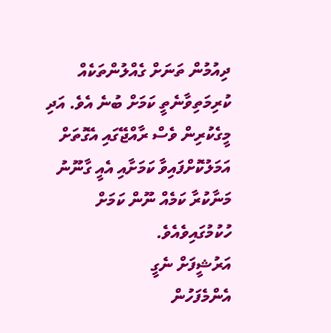ދިއުމުން ތަނަށް ގެއްލުންތަކެއް ކުރިމަތިވާނެތީ ކަމަށް ބުނެ އެވެ. އަދި މީގެކުރިން ވެސް ރާއްޖޭގައި އެގޮތަށް އަމަލުކޮށްފައިވާ ކަމަށާއި އެއީ ގާނޫނު މަނާކުރާ ކަމެއް ނޫން ކަމަށް ހުކުމުގައިވެއެވެ.
އަރުޝީފަށް ނެގީ
އެންމެފަހުން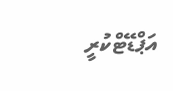އަޕްޑޭޓްކުރީ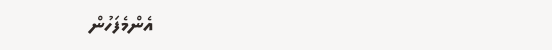އެންމެފަހުން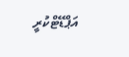އަޕްޑޭޓްކުރީ